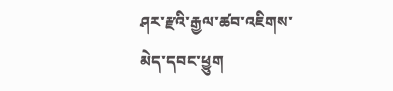ཤར་རྫའི་རྒྱལ་ཚབ་འཇིགས་མེད་དབང་ཕྱུག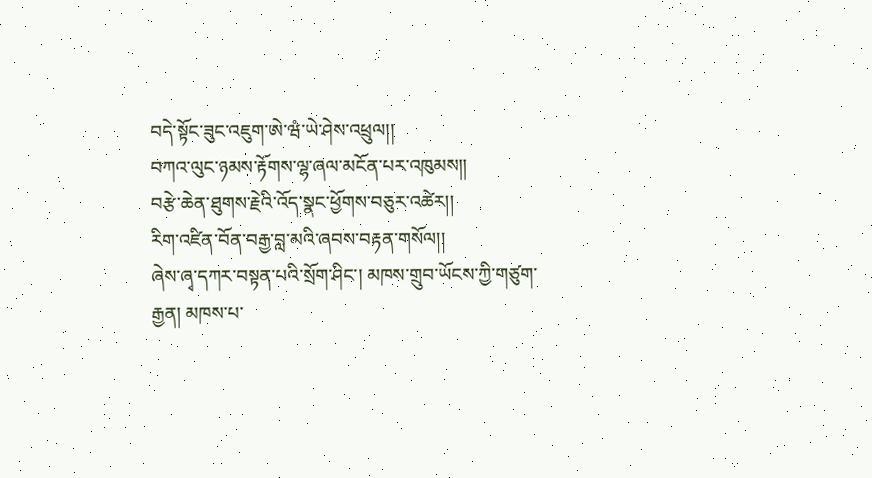བདེ་སྟོང་ཟུང་འཇུག་ཨེ་ཝཾ་ཡེ་ཤེས་འཕྲུལ།།
བཀའ་ལུང་ཉམས་རྟོགས་ལྷ་ཞལ་མངོན་པར་འཁུམས།།
བརྩེ་ཆེན་ཐུགས་རྗེའི་འོད་སྣང་ཕྱོགས་བཅུར་འཚེར།།
རིག་འཛིན་བོན་བརྒྱ་བླ་མའི་ཞབས་བརྟན་གསོལ།།
ཞེས་ཞྭ་དཀར་བསྟན་པའི་སྲོག་ཤིང་། མཁས་གྲུབ་ཡོངས་ཀྱི་གཙུག་རྒྱན། མཁས་པ་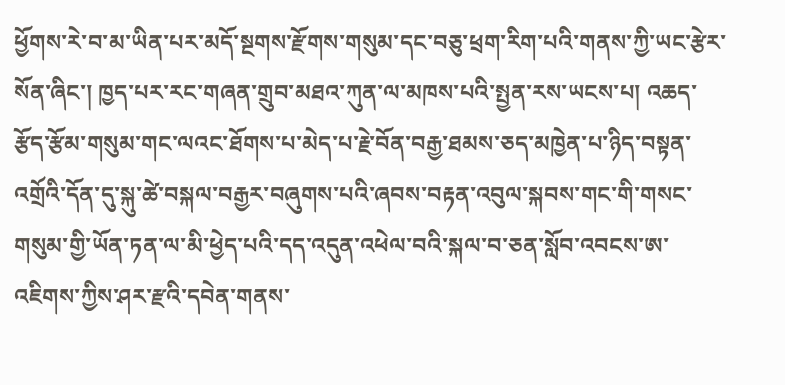ཕྱོགས་རེ་བ་མ་ཡིན་པར་མདོ་སྔགས་རྫོགས་གསུམ་དང་བཅུ་ཕྲག་རིག་པའི་གནས་ཀྱི་ཡང་རྩེར་སོན་ཞིང་། ཁྱད་པར་རང་གཞན་གྲུབ་མཐའ་ཀུན་ལ་མཁས་པའི་སྤྱན་རས་ཡངས་པ། འཆད་རྩོད་རྩོམ་གསུམ་གང་ལའང་ཐོགས་པ་མེད་པ་རྗེ་བོན་བརྒྱ་ཐམས་ཅད་མཁྱེན་པ་ཉིད་བསྟན་འགྲོའི་དོན་དུ་སྐུ་ཚེ་བསྐལ་བརྒྱར་བཞུགས་པའི་ཞབས་བརྟན་འབུལ་སྐབས་གང་གི་གསང་གསུམ་གྱི་ཡོན་ཏན་ལ་མི་ཕྱེད་པའི་དད་འདུན་འཕེལ་བའི་སྐལ་བ་ཅན་སློབ་འབངས་ཨ་འཇིགས་ཀྱིས་ཤར་རྫའི་དབེན་གནས་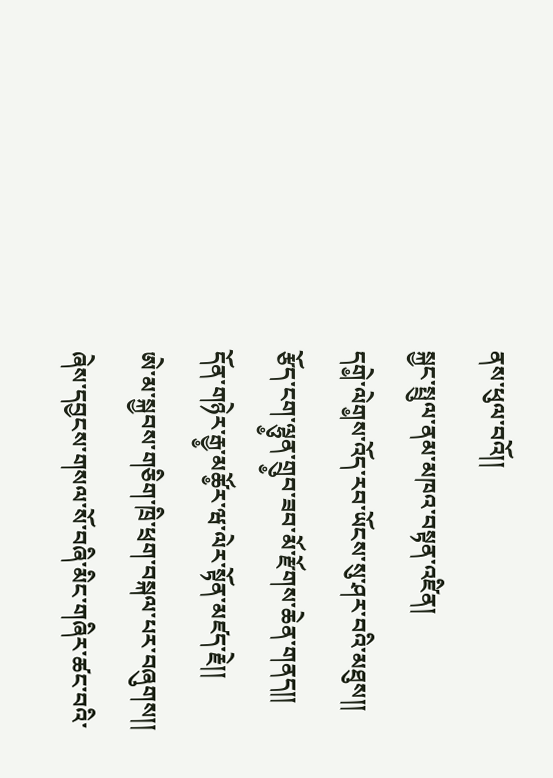ནས་ཕུལ་བའོ།།
སྐྱང་སྤྲུལ་ནམ་མཁའ་བསྟན་འཛིན།
དགེ༵་ལེག༵ས་འོད་རབ་ཡོངས་སུ་ཤར་བའི་མཐུས།།
རྩོད་ངག་ལྷུ༵ན་གྲུ༵བ་ཟབ་མོ་རྫོགས་ཆེན་གནད།།
དོན་གཉེར་རྒྱ༵་མཚོ༵ར་ཝ་ལེར་སྟོན་མཛད་རྗེ།།
ཨེ་མ་སྐྱབས་གཅིག་ཁྲི་ཕྲག་བསྐལ་པར་བཞུགས།།
ཞེས་དབྱངས་གསལ་སོ་བཞི་མིང་གཞིར་ཚང་བའི་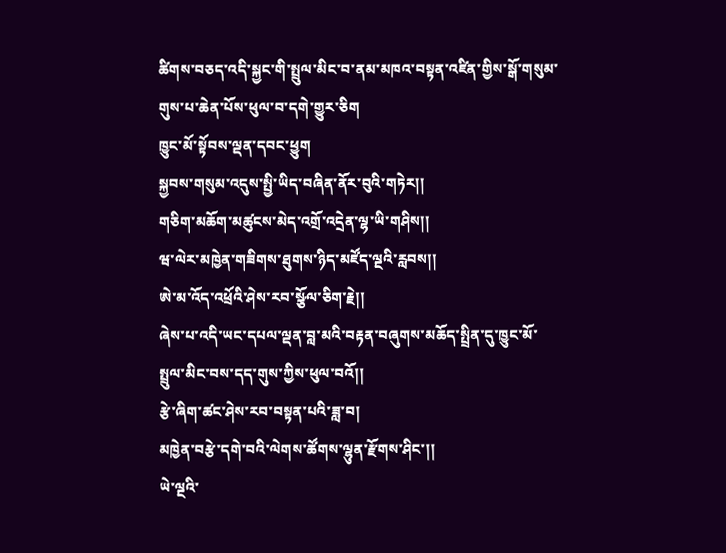ཚིགས་བཅད་འདི་སྐྱང་གི་སྤྲུལ་མིང་བ་ནམ་མཁའ་བསྟན་འཛིན་གྱིས་སྒོ་གསུམ་གུས་པ་ཆེན་པོས་ཕུལ་བ་དགེ་གྱུར་ཅིག
ཁྱུང་མོ་སྟོབས་ལྡན་དབང་ཕྱུག
སྐྱབས་གསུམ་འདུས་སྤྱི་ཡིད་བཞིན་ནོར་བུའི་གཏེར།།
གཅིག་མཆོག་མཚུངས་མེད་འགྲོ་འདྲེན་ལྷ་ཡི་གཤིས།།
ཝ་ལེར་མཁྱེན་གཟིགས་ཐུགས་ཉིད་མཛོད་ལྔའི་རླབས།།
ཨེ་མ་འོད་འཕྲོའི་ཤེས་རབ་སྩོལ་ཅིག་རྗེ།།
ཞེས་པ་འདི་ཡང་དཔལ་ལྡན་བླ་མའི་བརྟན་བཞུགས་མཆོད་སྤྲིན་དུ་ཁྱུང་མོ་སྤྲུལ་མིང་བས་དད་གུས་ཀྱིས་ཕུལ་བའོ།།
རྩེ་ཞིག་ཚང་ཤེས་རབ་བསྟན་པའི་ཟླ་བ།
མཁྱེན་བརྩེ་དགེ་བའི་ལེགས་ཚོགས་ལྷུན་རྫོགས་ཤིང་།།
ཡེ་ལྔའི་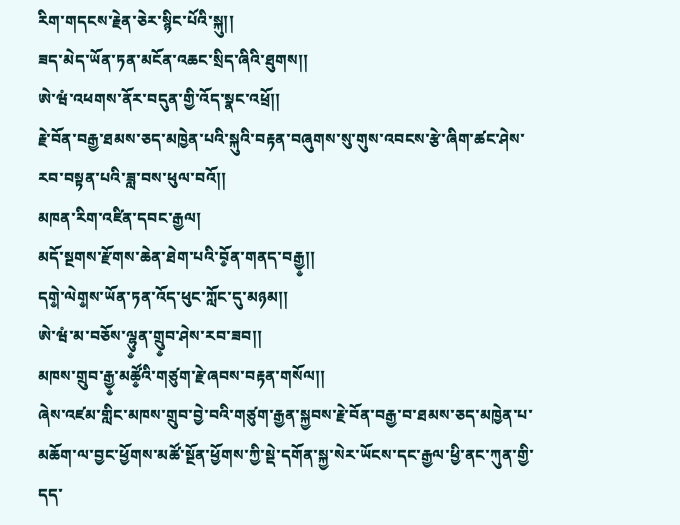རིག་གདངས་རྗེན་ཅེར་སྙིང་པོའི་སྐུ།།
ཟད་མེད་ཡོན་ཏན་མངོན་འཆང་སྲིད་ཞིའི་ཐུགས།།
ཨེ་ཝཾ་འཕགས་ནོར་བདུན་གྱི་འོད་སྣང་འཕྲོ།།
རྗེ་བོན་བརྒྱ་ཐམས་ཅད་མཁྱེན་པའི་སྐུའི་བརྟན་བཞུགས་སུ་གུས་འབངས་རྩེ་ཞིག་ཚང་ཤེས་རབ་བསྟན་པའི་ཟླ་བས་ཕུལ་བའོ།།
མཁན་རིག་འཛིན་དབང་རྒྱལ།
མདོ་སྔགས་རྫོགས་ཆེན་ཐེག་པའི་བོ༵ན་གནད་བརྒྱ༵།།
དགེ༵་ལེག༵ས་ཡོན་ཏན་འོད་ཕུང་ཀློང་དུ་མཉམ།།
ཨེ་ཝཾ་མ་བཅོས་ལྷུ༵ན་གྲུ༵བ་ཤེས་རབ་ཟབ།།
མཁས་གྲུབ་རྒྱ༵་མཚོ༵འི་གཙུག་རྗེ་ཞབས་བརྟན་གསོལ།།
ཞེས་འཛམ་གླིང་མཁས་གྲུབ་བྱེ་བའི་གཙུག་རྒྱན་སྐྱབས་རྗེ་བོན་བརྒྱ་བ་ཐམས་ཅད་མཁྱེན་པ་མཆོག་ལ་བྱང་ཕྱོགས་མཚོ་སྔོན་ཕྱོགས་ཀྱི་སྡེ་དགོན་སྐྱ་སེར་ཡོངས་དང་རྒྱལ་ཕྱི་ནང་ཀུན་གྱི་དད་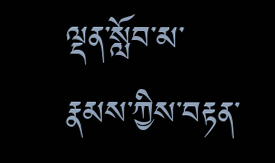ལྡན་སློབ་མ་རྣམས་ཀྱིས་བརྟན་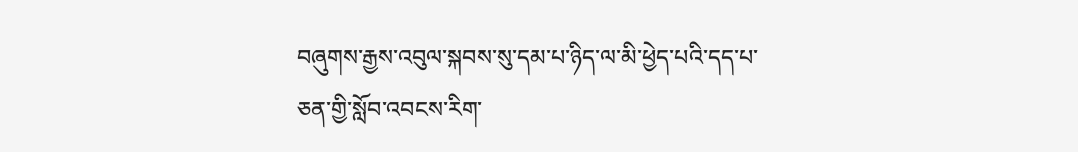བཞུགས་རྒྱས་འབུལ་སྐབས་སུ་དམ་པ་ཉིད་ལ་མི་ཕྱེད་པའི་དད་པ་ཅན་གྱི་སློབ་འབངས་རིག་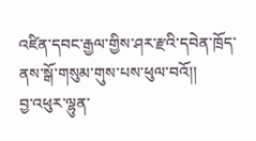འཛིན་དབང་རྒྱལ་གྱིས་ཤར་རྫའི་དབེན་ཁྲོད་ནས་སྒོ་གསུམ་གུས་པས་ཕུལ་བའོ།།
བྱ་འཕུར་ལྷུན་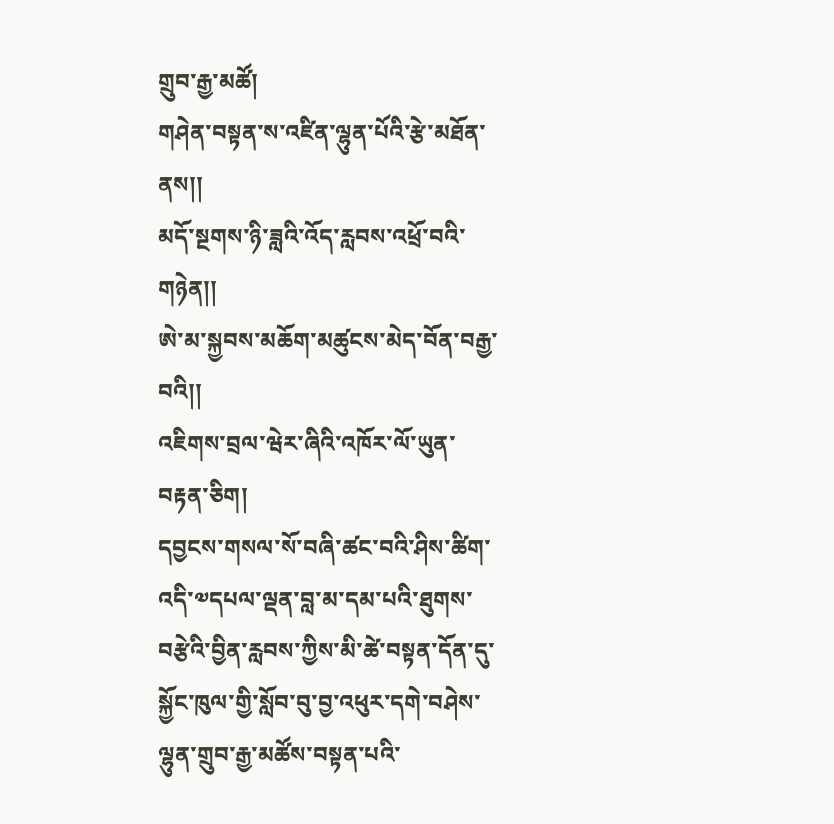གྲུབ་རྒྱ་མཚོ།
གཤེན་བསྟན་ས་འཛིན་ལྷུན་པོའི་རྩེ་མཐོན་ནས།།
མདོ་སྔགས་ཉི་ཟླའི་འོད་རླབས་འཕྲོ་བའི་གཉེན།།
ཨེ་མ་སྐྱབས་མཆོག་མཚུངས་མེད་བོན་བརྒྱ་བའི།།
འཇིགས་བྲལ་ཝེར་ཞིའི་འཁོར་ལོ་ཡུན་བརྟན་ཅིག།
དབྱངས་གསལ་སོ་བཞི་ཚང་བའི་ཤིས་ཚིག་འདི་༧དཔལ་ལྡན་བླ་མ་དམ་པའི་ཐུགས་བརྩེའི་བྱིན་རླབས་ཀྱིས་མི་ཚེ་བསྟན་དོན་དུ་སྐྱོང་ཁུལ་གྱི་སློབ་བུ་བྱ་འཕུར་དགེ་བཤེས་ལྷུན་གྲུབ་རྒྱ་མཚོས་བསྟན་པའི་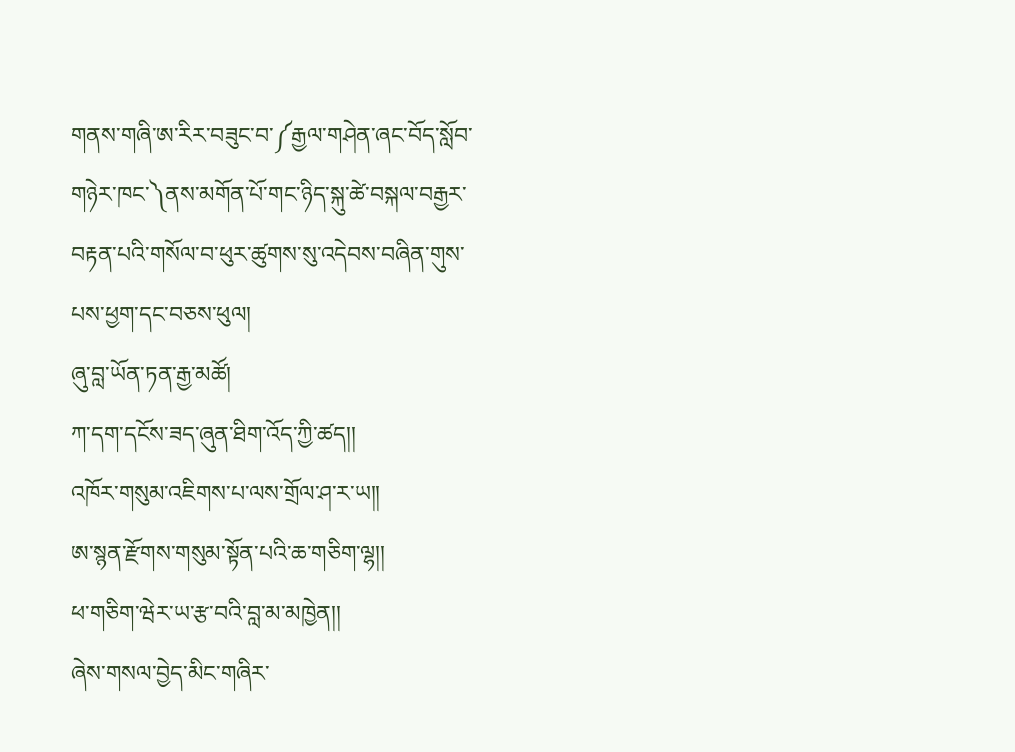གནས་གཞི་ཨ་རིར་བཟུང་བ་༼རྒྱལ་གཤེན་ཞང་བོད་སློབ་གཉེར་ཁང་༽ནས་མགོན་པོ་གང་ཉིད་སྐུ་ཚེ་བསྐལ་བརྒྱར་བརྟན་པའི་གསོལ་བ་ཕུར་ཚུགས་སུ་འདེབས་བཞིན་གུས་པས་ཕྱག་དང་བཅས་ཕུལ།
ཞུ་བླ་ཡོན་ཏན་རྒྱ་མཚོ།
ཀ་དག་དངོས་ཟད་ཞུན་ཐིག་འོད་ཀྱི་ཚད།།
འཁོར་གསུམ་འཇིགས་པ་ལས་གྲོལ་ཤ་ར་ཡ།།
ཨ་སྙན་རྫོགས་གསུམ་སྟོན་པའི་ཆ་གཅིག་ལྷ།།
ཕ་གཅིག་ཝེར་ཡ་རྩ་བའི་བླ་མ་མཁྱེན།།
ཞེས་གསལ་བྱེད་མིང་གཞིར་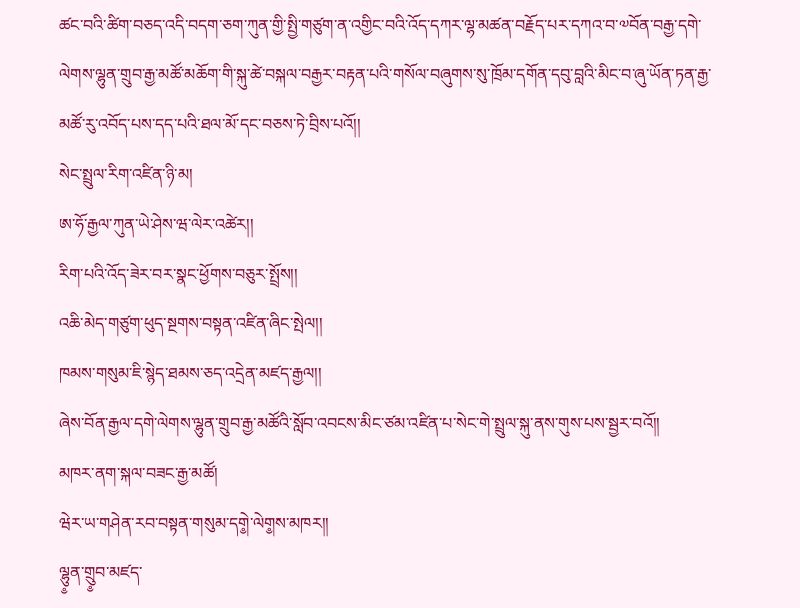ཚང་བའི་ཚིག་བཅད་འདི་བདག་ཅག་ཀུན་གྱི་སྤྱི་གཙུག་ན་འགྱིང་བའི་འོད་དཀར་ལྷ་མཚན་བརྗོད་པར་དཀའ་བ་༧བོན་བརྒྱ་དགེ་ལེགས་ལྷུན་གྲུབ་རྒྱ་མཚོ་མཆོག་གི་སྐུ་ཚེ་བསྐལ་བརྒྱར་བརྟན་པའི་གསོལ་བཞུགས་སུ་ཁྲོམ་དགོན་དབུ་བླའི་མིང་བ་ཞུ་ཡོན་ཏན་རྒྱ་མཚོ་རུ་འབོད་པས་དད་པའི་ཐལ་མོ་དང་བཅས་ཏེ་བྲིས་པའོ།།
སེང་སྤྲུལ་རིག་འཛིན་ཉི་མ།
ཨ་ཧོ་རྒྱལ་ཀུན་ཡེ་ཤེས་ཝ་ལེར་འཚེར།།
རིག་པའི་འོད་ཟེར་བར་སྣང་ཕྱོགས་བཅུར་སྤྲོས།།
འཆི་མེད་གཙུག་ཕུད་སྔགས་བསྟན་འཛིན་ཞིང་སྤེལ།།
ཁམས་གསུམ་ཇི་སྙེད་ཐམས་ཅད་འདྲེན་མཛད་རྒྱལ།།
ཞེས་བོན་རྒྱལ་དགེ་ལེགས་ལྷུན་གྲུབ་རྒྱ་མཚོའི་སློབ་འབངས་མིང་ཙམ་འཛིན་པ་སེང་གེ་སྤྲུལ་སྐུ་ནས་གུས་པས་སྦྱར་བའོ།།
མཁར་ནག་སྐལ་བཟང་རྒྱ་མཚོ།
ཝེར་ཡ་གཤེན་རབ་བསྟན་གསུམ་དགེ༵་ལེག༵ས་མཁར།།
ལྷུ༵ན་གྲུ༵བ་མཛད་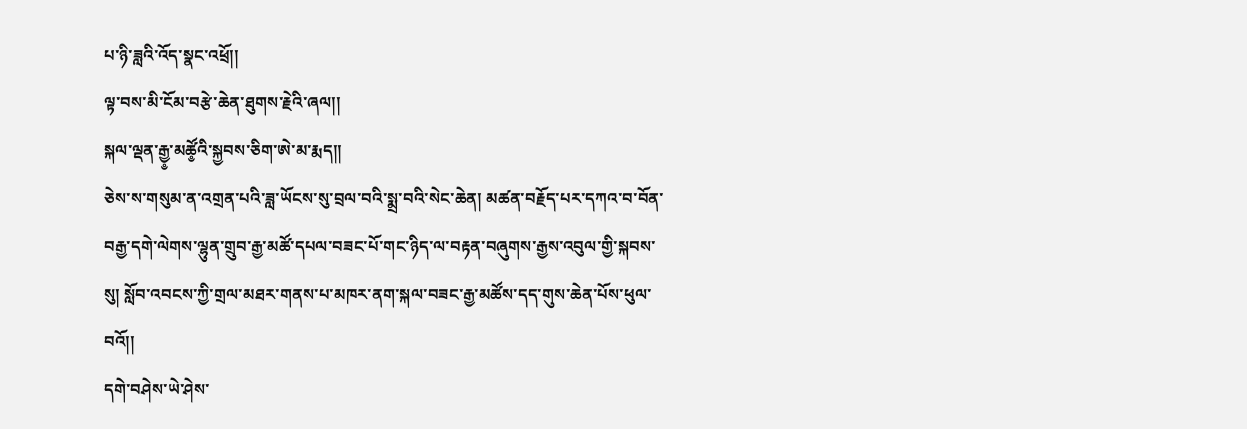པ་ཉི་ཟླའི་འོད་སྣང་འཕྲོ།།
ལྟ་བས་མི་ངོམ་བརྩེ་ཆེན་ཐུགས་རྗེའི་ཞལ།།
སྐལ་ལྡན་རྒྱ༵་མཚོ༵འི་སྐྱབས་ཅིག་ཨེ་མ་རྨད།།
ཅེས་ས་གསུམ་ན་འགྲན་པའི་ཟླ་ཡོངས་སུ་བྲལ་བའི་སྨྲ་བའི་སེང་ཆེན། མཚན་བརྗོད་པར་དཀའ་བ་བོན་བརྒྱ་དགེ་ལེགས་ལྷུན་གྲུབ་རྒྱ་མཚོ་དཔལ་བཟང་པོ་གང་ཉིད་ལ་བརྟན་བཞུགས་རྒྱས་འབུལ་གྱི་སྐབས་སུ། སློབ་འབངས་ཀྱི་གྲལ་མཐར་གནས་པ་མཁར་ནག་སྐལ་བཟང་རྒྱ་མཚོས་དད་གུས་ཆེན་པོས་ཕུལ་བའོ།།
དགེ་བཤེས་ཡེ་ཤེས་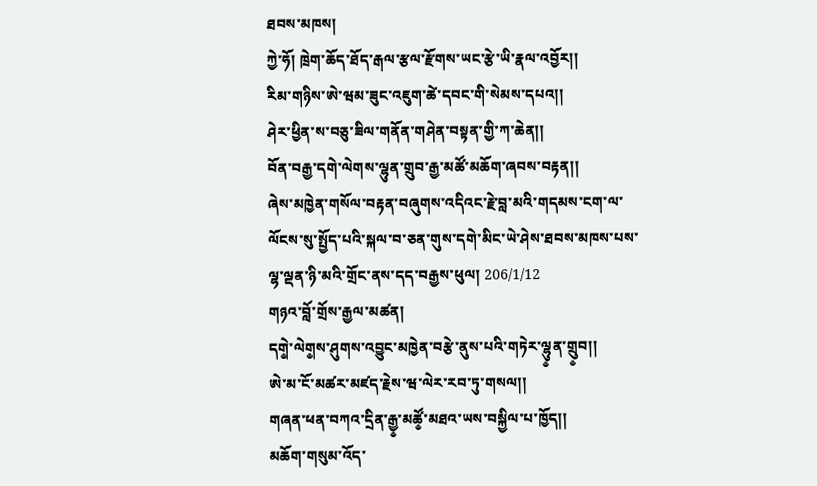ཐབས་མཁས།
ཀྱེ་ཧོ། ཁྲེག་ཆོད་ཐོད་རྒལ་རྩལ་རྫོགས་ཡང་རྩེ་ཡི་རྣལ་འབྱོར།།
རིམ་གཉིས་ཨེ་ཝམ་ཟུང་འཇུག་ཚེ་དབང་གི་སེམས་དཔའ།།
ཤེར་ཕྱིན་ས་བཅུ་ཟིལ་གནོན་གཤེན་བསྟན་གྱི་ཀ་ཆེན།།
བོན་བརྒྱ་དགེ་ལེགས་ལྷུན་གྲུབ་རྒྱ་མཚོ་མཆོག་ཞབས་བརྟན།།
ཞེས་མཁྱེན་གསོལ་བརྟན་བཞུགས་འདིའང་རྗེ་བླ་མའི་གདམས་ངག་ལ་ལོངས་སུ་སྤྱོད་པའི་སྐལ་བ་ཅན་གུས་དགེ་མིང་ཡེ་ཤེས་ཐབས་མཁས་པས་ལྷ་ལྡན་ཉི་མའི་གྲོང་ནས་དད་བརྒྱས་ཕུལ། 206/1/12
གཉའ་བློ་གྲོས་རྒྱལ་མཚན།
དགེ༵་ལེག༵ས་ཤུགས་འབྱུང་མཁྱེན་བརྩེ་ནུས་པའི་གཏེར་ལྷུ༵ན་གྲུ༵བ།།
ཨེ་མ་ངོ་མཚར་མཛད་རྗེས་ཝ་ལེར་རབ་ཏུ་གསལ།།
གཞན་ཕན་བཀའ་དྲིན་རྒྱ༵་མཚོ༵་མཐའ་ཡས་བསྐྱིལ་པ་ཁྱོད།།
མཆོག་གསུམ་འོད་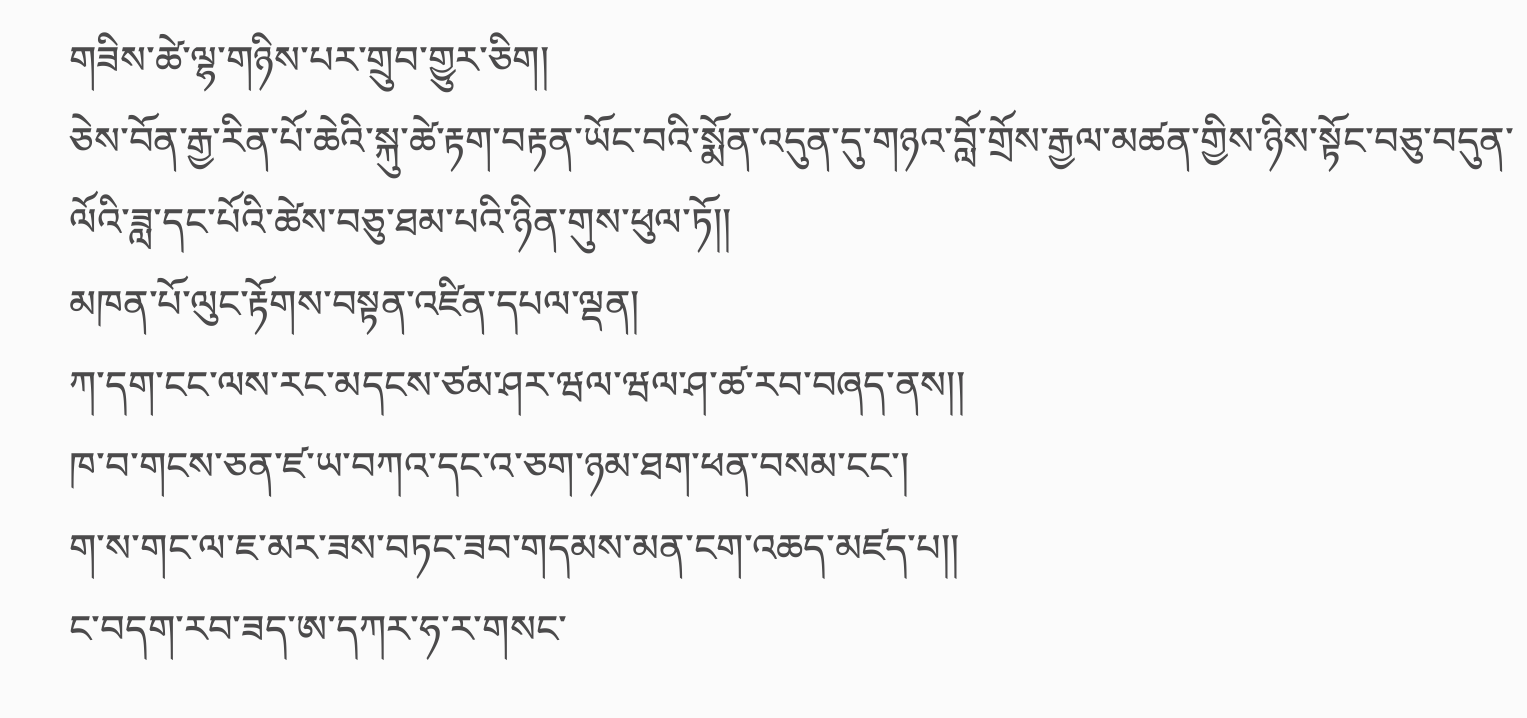གཟིས་ཚེ་ལྷ་གཉིས་པར་གྲུབ་གྱུར་ཅིག།
ཅེས་བོན་རྒྱ་རིན་པོ་ཆེའི་སྐུ་ཚེ་རྟག་བརྟན་ཡོང་བའི་སྨོན་འདུན་དུ་གཉའ་བློ་གྲོས་རྒྱལ་མཚན་གྱིས་ཉིས་སྟོང་བཅུ་བདུན་ལོའི་ཟླ་དང་པོའི་ཚེས་བཅུ་ཐམ་པའི་ཉིན་གུས་ཕུལ་ཏོ།།
མཁན་པོ་ལུང་རྟོགས་བསྟན་འཛིན་དཔལ་ལྡན།
ཀ་དག་ངང་ལས་རང་མདངས་ཙམ་ཤར་ཝལ་ཝལ་ཤ་ཚ་རབ་བཞད་ནས།།
ཁ་བ་གངས་ཅན་ཛ་ཡ་བཀའ་དང་འ་ཅག་ཉམ་ཐག་ཕན་བསམ་ངང་།
ག་ས་གང་ལ་ཇ་མར་ཟས་བཏང་ཟབ་གདམས་མན་ངག་འཆད་མཛད་པ།།
ང་བདག་རབ་ཟད་ཨ་དཀར་ཧ་ར་གསང་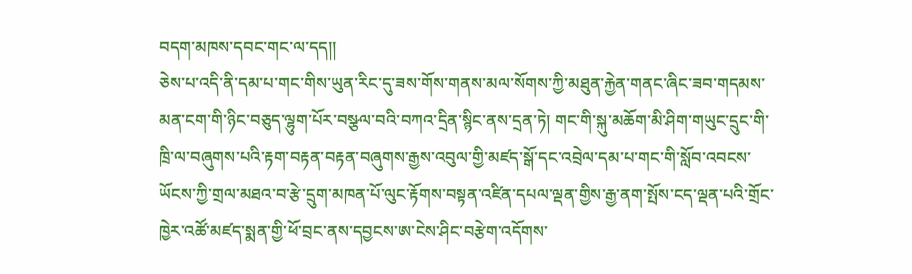བདག་མཁས་དབང་གང་ལ་དད།།
ཅེས་པ་འདི་ནི་དམ་པ་གང་གིས་ཡུན་རིང་དུ་ཟས་གོས་གནས་མལ་སོགས་ཀྱི་མཐུན་རྐྱེན་གནང་ཞིང་ཟབ་གདམས་མན་ངག་གི་ཉིང་བཅུད་ལྷུག་པོར་བསྩལ་བའི་བཀའ་དྲིན་སྙིང་ནས་དྲན་ཏེ། གང་གི་སྐུ་མཆོག་མི་ཤིག་གཡུང་དྲུང་གི་ཁྲི་ལ་བཞུགས་པའི་རྟག་བརྟན་བརྟན་བཞུགས་རྒྱས་འབུལ་གྱི་མཛད་སྒོ་དང་འབྲེལ་དམ་པ་གང་གི་སློབ་འབངས་ཡོངས་ཀྱི་གྲལ་མཐའ་བ་རྩེ་དྲུག་མཁན་པོ་ལུང་རྟོགས་བསྟན་འཛིན་དཔལ་ལྡན་གྱིས་རྒྱ་ནག་སྤོས་ངད་ལྡན་པའི་གྲོང་ཁྱེར་འཚོ་མཛད་སྨན་གྱི་ཕོ་བྲང་ནས་དབྱངས་ཨ་ངེས་ཤིང་བརྩེག་འདོགས་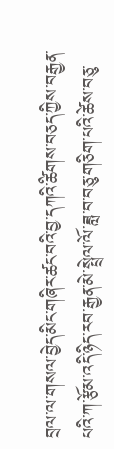བྲལ་ལ་གསལ་བྱེད་མིང་གཞིར་ཚང་བའི་བྱ་དཀའི་ཚིགས་བཅད་ཀྱིས་བརྒྱན་པའི་ཀ་རྩོམ་འདི་ཉིད་རབ་རྒྱན་མེ་སྤྲེལ་ལོ་ཟླ་བ་བཅུ་གཅིག་པའི་ཚེས་བཅུ་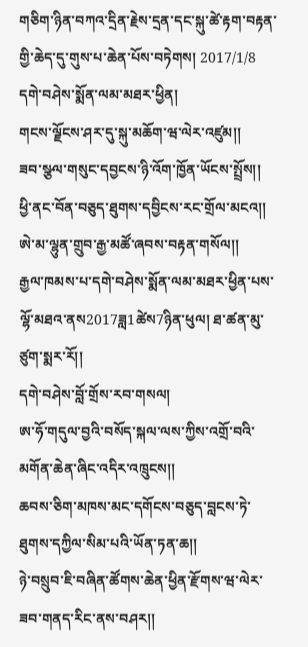གཅིག་ཉིན་བཀའ་དྲིན་རྗེས་དྲན་དང་སྐུ་ཚེ་རྟག་བརྟན་གྱི་ཆེད་དུ་གུས་པ་ཆེན་པོས་བཏེགས། 2017/1/8
དགེ་བཤེས་སྨོན་ལམ་མཐར་ཕྱིན།
གངས་ལྗོངས་ཤར་དུ་སྐུ་མཆོག་ཝ་ལེར་འཛུམ།།
ཟབ་སྩལ་གསུང་དབྱངས་ཉི་འོག་ཁྱོན་ཡོངས་སྤྲོས།།
ཕྱི་ནང་བོན་བཅུད་ཐུགས་དབྱིངས་རང་གྲོལ་མངའ།།
ཨེ་མ་ལྷུན་གྲུབ་རྒྱ་མཚོ་ཞབས་བརྟན་གསོལ།།
རྒྱལ་ཁམས་པ་དགེ་བཤེས་སྨོན་ལམ་མཐར་ཕྱིན་པས་ལྷོ་མཐའ་ནས2017ཟླ1ཚེས7ཉིན་ཕུལ། ཐ་ཚན་མུ་ཙུག་སྨར་རོ།།
དགེ་བཤེས་བློ་གྲོས་རབ་གསལ།
ཨ་ཧོ་གདུལ་བྱའི་བསོད་སྐལ་ལས་ཀྱིས་འགྲོ་བའི་མགོན་ཆེན་ཞིང་འདིར་འཁྲུངས།།
ཆབས་ཅིག་མཁས་མང་དགོངས་བཅུད་བླངས་ཏེ་ཐུགས་དཀྱིལ་སིམ་པའི་ཡོན་ཏན་ཆ།།
ཉེ་བསྲུབ་ཇི་བཞིན་ཚོགས་ཆེན་ཕྱིན་རྫོགས་ཝ་ལེར་ཟབ་གནད་རིང་ནས་བཤར།།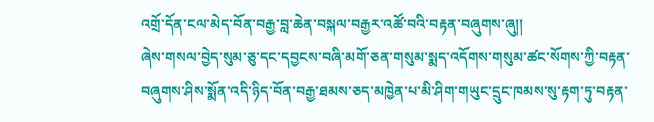འགྲོ་དོན་ངལ་མེད་བོན་བརྒྱ་བླ་ཆེན་བསྐལ་བརྒྱར་འཚོ་བའི་བརྟན་བཞུགས་ཞུ།།
ཞེས་གསལ་བྱེད་སུམ་ཅུ་དང་དབྱངས་བཞི་མགོ་ཅན་གསུམ་སྨད་འདོགས་གསུམ་ཚང་སོགས་ཀྱི་བརྟན་བཞུགས་ཤིས་སྨོན་འདི་ཉིད་བོན་བརྒྱ་ཐམས་ཅད་མཁྱེན་པ་མི་ཤིག་གཡུང་དྲུང་ཁམས་སུ་རྟག་ཏུ་བརྟན་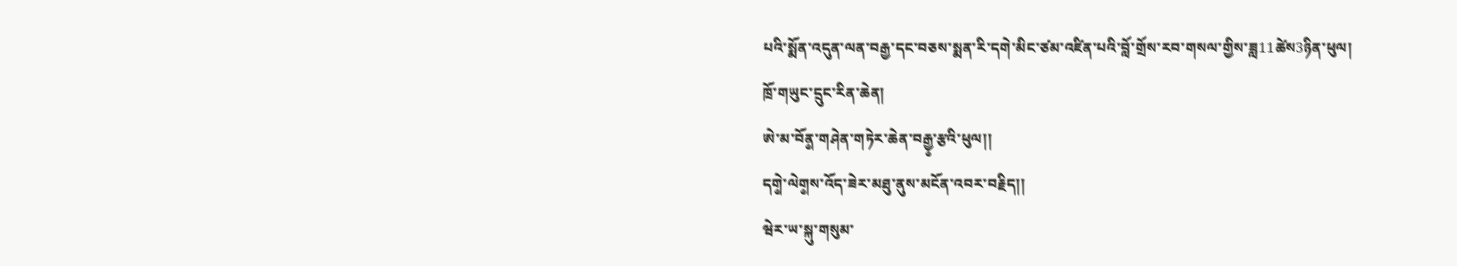པའི་སྨོན་འདུན་ལན་བརྒྱ་དང་བཅས་སྨན་རི་དགེ་མིང་ཙམ་འཛིན་པའི་བློ་གྲོས་རབ་གསལ་གྱིས་ཟླ11ཚེས3ཉིན་ཕུལ།
ཁྲོ་གཡུང་དྲུང་རིན་ཆེན།
ཨེ་མ་བོན༵་གཤེན་གཏེར་ཆེན་བརྒྱ༵་རྩའི་ཕུལ།།
དགེ༵་ལེག༵ས་འོད་ཟེར་མཐུ་ནུས་མངོན་འབར་བརྗིད།།
ཝེར་ཡ་སྐུ་གསུམ་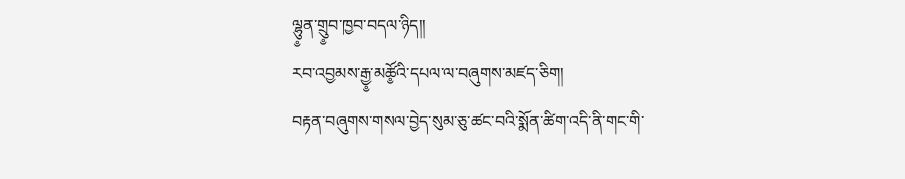ལྷུ༵ན་གྲུ༵བ་ཁྱབ་བདལ་ཉིད།།
རབ་འབྱམས་རྒྱ༵་མཚོ༵འི་དཔལ་ལ་བཞུགས་མཛད་ཅིག།
བརྟན་བཞུགས་གསལ་བྱེད་སུམ་ཅུ་ཚང་བའི་སྨོན་ཚིག་འདི་ནི་གང་གི་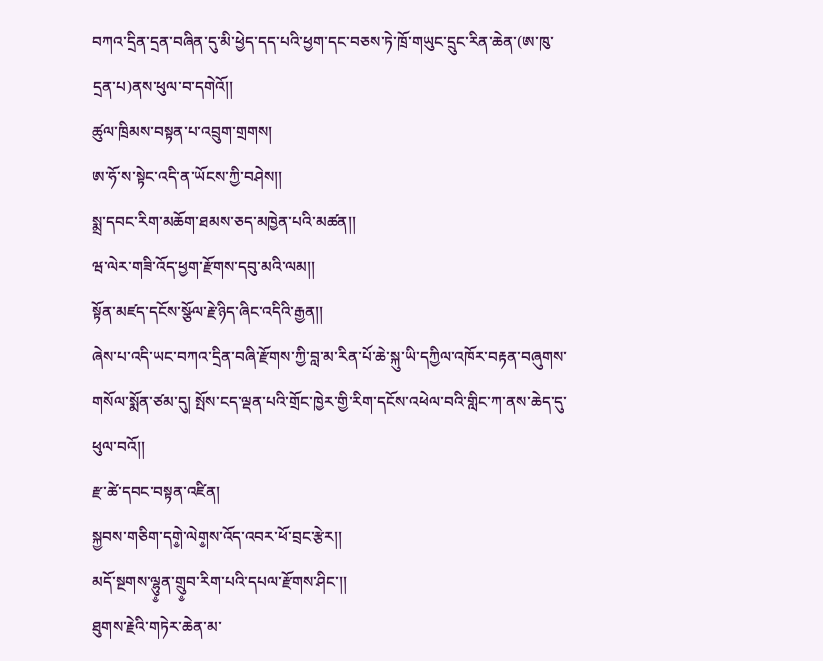བཀའ་དྲིན་དྲན་བཞིན་དུ་མི་ཕྱེད་དད་པའི་ཕྱག་དང་བཅས་ཏེ་ཁྲོ་གཡུང་དྲུང་རིན་ཆེན་(ཨ་ཁུ་དྲན་པ)ནས་ཕུལ་བ་དགེའོ།།
ཚུལ་ཁྲིམས་བསྟན་པ་འབྲུག་གྲགས།
ཨ་ཧོ་ས་སྟེང་འདི་ན་ཡོངས་ཀྱི་བཤེས།།
སྨྲ་དབང་རིག་མཆོག་ཐམས་ཅད་མཁྱེན་པའི་མཚན།།
ཝ་ལེར་གཟི་འོད་ཕྱག་རྫོགས་དབུ་མའི་ལམ།།
སྟོན་མཛད་དངོས་སྩོལ་རྗེ་ཉིད་ཞིང་འདིའི་རྒྱན།།
ཞེས་པ་འདི་ཡང་བཀའ་དྲིན་བཞི་རྫོགས་ཀྱི་བླ་མ་རིན་པོ་ཆེ་སྐུ་ཡི་དཀྱིལ་འཁོར་བརྟན་བཞུགས་གསོལ་སྨོན་ཙམ་དུ། སྤོས་ངད་ལྡན་པའི་གྲོང་ཁྱེར་གྱི་རིག་དངོས་འཕེལ་བའི་གླིང་ཀ་ནས་ཆེད་དུ་ཕུལ་བའོ།།
རྫ་ཚེ་དབང་བསྟན་འཛིན།
སྐྱབས་གཅིག་དགེ༵་ལེག༵ས་འོད་འབར་ཕོ་བྲང་རྩེར།།
མདོ་སྔགས་ལྷུ༵ན་གྲུ༵བ་རིག་པའི་དཔལ་རྫོགས་ཤིང་།།
ཐུགས་རྗེའི་གཏེར་ཆེན་མ་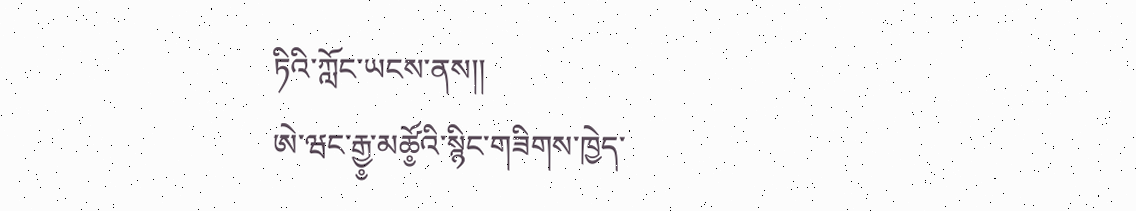ཏིའི་ཀློང་ཡངས་ནས།།
ཨེ་ཝང་རྒྱ༵་མཚོ༵འི་སྙིང་གཟིགས་ཁྱེད་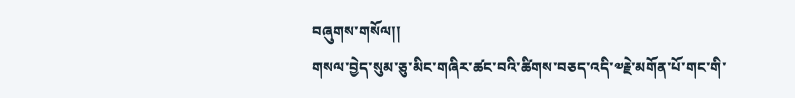བཞུགས་གསོལ།།
གསལ་བྱེད་སུམ་ཅུ་མིང་གཞིར་ཚང་བའི་ཚིགས་བཅད་འདི་༧རྗེ་མགོན་པོ་གང་གི་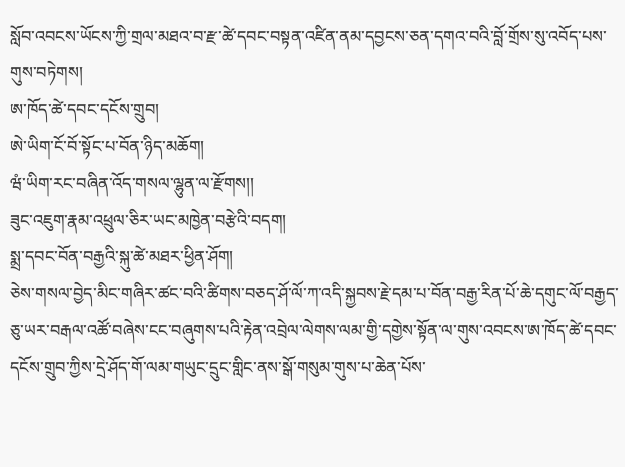སློབ་འབངས་ཡོངས་ཀྱི་གྲལ་མཐའ་བ་རྫ་ཚེ་དབང་བསྟན་འཛིན་ནམ་དབྱངས་ཅན་དགའ་བའི་བློ་གྲོས་སུ་འབོད་པས་གུས་བཏེགས།
ཨ་ཁོད་ཚེ་དབང་དངོས་གྲུབ།
ཨེ་ཡིག་ངོ་བོ་སྟོང་པ་བོན་ཉིད་མཆོག།
ཝཾ་ཡིག་རང་བཞིན་འོད་གསལ་ལྷུན་ལ་རྫོགས།།
ཟུང་འཇུག་རྣམ་འཕྲུལ་ཅིར་ཡང་མཁྱེན་བརྩེའི་བདག།
སྨྲ་དབང་བོན་བརྒྱའི་སྐུ་ཚེ་མཐར་ཕྱིན་ཤོག།
ཅེས་གསལ་བྱེད་མིང་གཞིར་ཚང་བའི་ཚིགས་བཅད་ཤོ་ལོ་ཀ་འདི་སྐྱབས་རྗེ་དམ་པ་བོན་བརྒྱ་རིན་པོ་ཆེ་དགུང་ལོ་བརྒྱད་ཅུ་ཡར་བརྒལ་འཚོ་བཞེས་ངང་བཞུགས་པའི་རྟེན་འབྲེལ་ལེགས་ལམ་གྱི་དགྱེས་སྟོན་ལ་གུས་འབངས་ཨ་ཁོད་ཚེ་དབང་དངོས་གྲུབ་ཀྱིས་དྲེ་ཤོད་གོ་ལམ་གཡུང་དྲུང་གླིང་ནས་སྒོ་གསུམ་གུས་པ་ཆེན་པོས་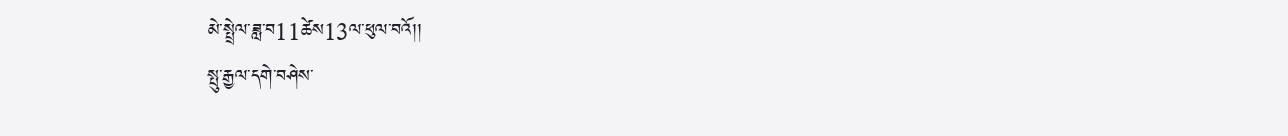མེ་སྤྲེལ་ཟླ་བ11ཚེས13ལ་ཕུལ་བའོ།།
སྤུ་རྒྱལ་དགེ་བཤེས་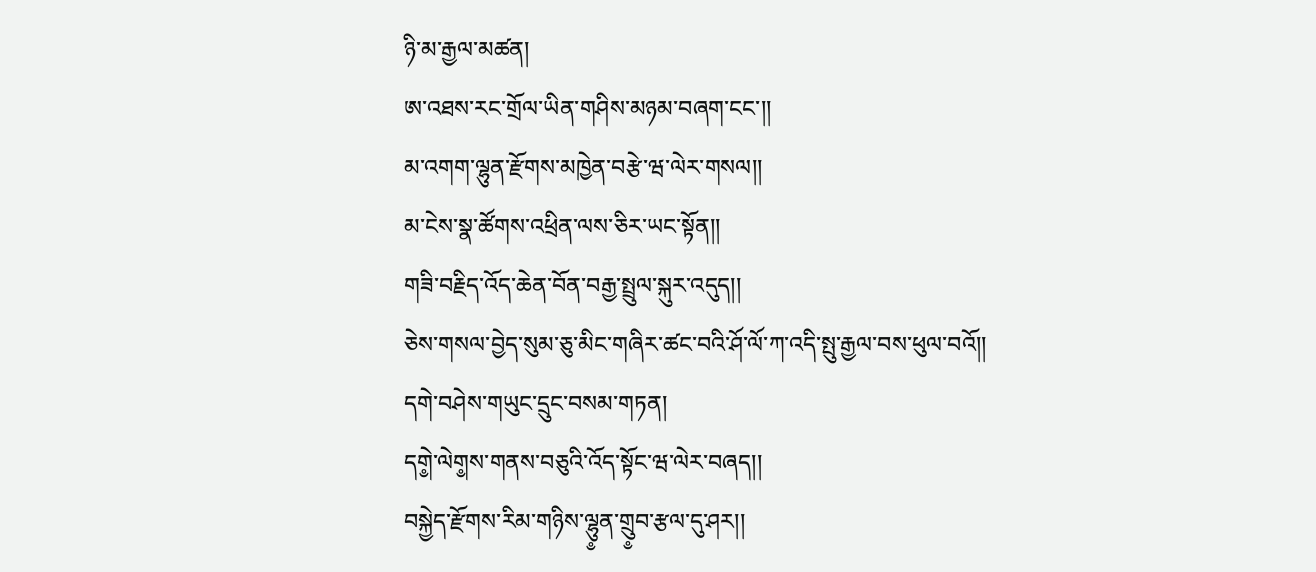ཉི་མ་རྒྱལ་མཚན།
ཨ་འཐས་རང་གྲོལ་ཡིན་གཤིས་མཉམ་བཞག་ངང་།།
མ་འགག་ལྷུན་རྫོགས་མཁྱེན་བརྩེ་ཝ་ལེར་གསལ།།
མ་ངེས་སྣ་ཚོགས་འཕྲིན་ལས་ཅིར་ཡང་སྟོན།།
གཟི་བརྗིད་འོད་ཆེན་བོན་བརྒྱ་སྤྲུལ་སྐུར་འདུད།།
ཅེས་གསལ་བྱེད་སུམ་ཅུ་མིང་གཞིར་ཚང་བའི་ཤོ་ལོ་ཀ་འདི་སྤུ་རྒྱལ་བས་ཕུལ་བའོ།།
དགེ་བཤེས་གཡུང་དྲུང་བསམ་གཏན།
དགེ༵་ལེག༵ས་གནས་བཅུའི་འོད་སྟོང་ཝ་ལེར་བཞད།།
བསྐྱེད་རྫོགས་རིམ་གཉིས་ལྷུ༵ན་གྲུ༵བ་རྩལ་དུ་ཤར།།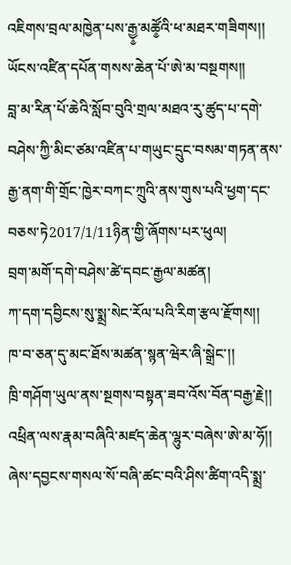འཇིགས་བྲལ་མཁྱེན་པས་རྒྱ༵་མཚོ༵འི་ཕ་མཐར་གཟིགས།།
ཡོངས་འཛིན་དཔོན་གསས་ཆེན་པོ་ཨེ་མ་བསྔགས།།
བླ་མ་རིན་པོ་ཆེའི་སློབ་བུའི་གྲལ་མཐའ་རུ་ཚུད་པ་དགེ་བཤེས་ཀྱི་མིང་ཙམ་འཛིན་པ་གཡུང་དྲུང་བསམ་གཏན་ནས་རྒྱ་ནག་གི་གྲོང་ཁྱེར་བཀང་ཀྲུའི་ནས་གུས་པའི་ཕྱག་དང་བཅས་ཏེ2017/1/11ཉིན་གྱི་ཞོགས་པར་ཕུལ།
བྲག་མགོ་དགེ་བཤེས་ཚེ་དབང་རྒྱལ་མཚན།
ཀ་དག་དབྱིངས་སུ་སྨྲ་སེང་རོལ་པའི་རིག་རྩལ་རྫོགས།།
ཁ་བ་ཅན་དུ་མང་ཐོས་མཚན་སྙན་ཝེར་ཞི་སྒྲེང་།།
ཁྲི་གཤོག་ཡུལ་ནས་སྔགས་བསྟན་ཟབ་འོས་བོན་བརྒྱ་རྗེ།།
འཕྲིན་ལས་རྣམ་བཞིའི་མཛད་ཆེན་ལྷུར་བཞེས་ཨེ་མ་ཧོ།།
ཞེས་དབྱངས་གསལ་སོ་བཞི་ཚང་བའི་ཤིས་ཚིག་འདི་སྨྲ་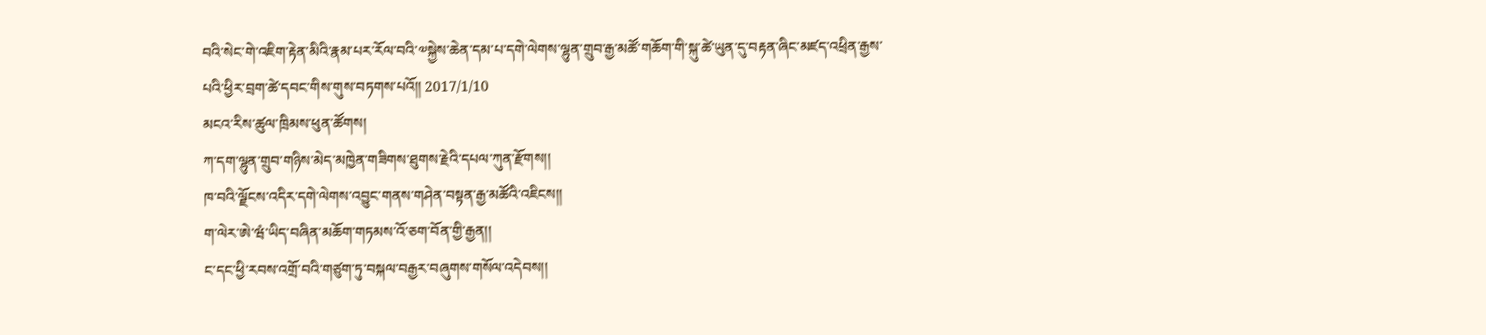བའི་སེང་གེ་འཇིག་རྟེན་མིའི་རྣམ་པར་རོལ་བའི་༧སྐྱེས་ཆེན་དམ་པ་དགེ་ལེགས་ལྷུན་གྲུབ་རྒྱ་མཚོ་གཆོག་གི་སྐུ་ཚེ་ཡུན་དུ་བརྟན་ཞིང་མཛད་འཕྲིན་རྒྱས་པའི་ཕྱིར་བྲག་ཚེ་དབང་གིས་གུས་བཏགས་པའོ།། 2017/1/10
མངའ་རིས་ཚུལ་ཁྲིམས་ཕུན་ཚོགས།
ཀ་དག་ལྷུན་གྲུབ་གཉིས་མེད་མཁྱེན་གཟིགས་ཐུགས་རྗེའི་དཔལ་ཀུན་རྫོགས།།
ཁ་བའི་ལྗོངས་འདིར་དགེ་ལེགས་འབྱུང་གནས་གཤེན་བསྟན་རྒྱ་མཚོའི་འཇིངས།།
ག་ལེར་ཨེ་ཝཾ་ཡིད་བཞིན་མཆོག་གཏམས་འོ་ཅག་བོན་གྱི་རྒྱན།།
ང་དང་ཕྱི་རབས་འགྲོ་བའི་གཙུག་ཏུ་བསྐལ་བརྒྱར་བཞུགས་གསོལ་འདེབས།།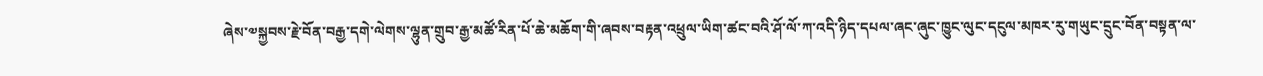ཞེས་༧སྐྱབས་རྗེ་བོན་བརྒྱ་དགེ་ལེགས་ལྷུན་གྲུབ་རྒྱ་མཚོ་རིན་པོ་ཆེ་མཆོག་གི་ཞབས་བརྟན་འཕྲུལ་ཡིག་ཚང་བའི་ཤོ་ལོ་ཀ་འདི་ཉིད་དཔལ་ཞང་ཞུང་ཁྱུང་ལུང་དངུལ་མཁར་རུ་གཡུང་དྲུང་བོན་བསྟན་ལ་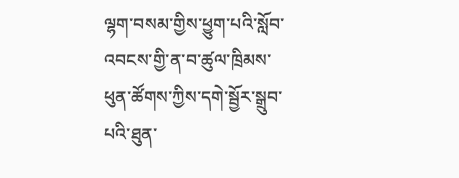ལྷག་བསམ་གྱིས་ཕྱུག་པའི་སློབ་འབངས་གྱི་ན་བ་ཚུལ་ཁྲིམས་ཕུན་ཚོགས་ཀྱིས་དགེ་སྦྱོར་སྒྲུབ་པའི་ཐུན་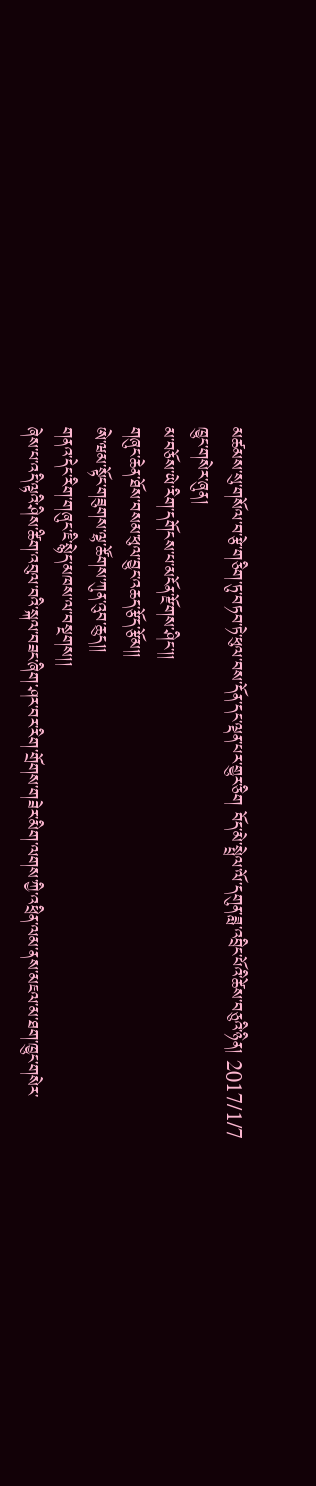མཚམས་སུ་གསོལ་བ་རྩེ་གཅིག་ཏུ་བཏབ་ཏེ་ཕུལ་བས་དོན་དང་ལྡན་པར་གྱུར་ཅིག བོད་མེ་སྤྲེལ་ལོ་དགུན་ཟླ་འབྲིང་པོའི་ཚེས་བཅུའི་ཉིན། 2017/1/7
ཁྱུང་གསེར་ཞུན།
མ་བཅོས་ཡེ་རིག་དགོངས་པ་མངོན་རྫོགས་ཤིང་།།
གཞུང་ཆེན་ཐོས་བསམ་ཕུལ་བྱུང་འཆད་རྩོད་རྩོམ།།
ཨེ་ཝམ་སྟོང་གཟུགས་ལྷ་ཚོགས་ཀུན་འུབ་ཆུད།།
གནའ་དེང་རིག་གཞུང་ཇི་སྙེད་མཁས་ལ་བསྔགས།།
ཞེས་པ་འདི་ལྟའི་ཤིས་ཚིག་འབུལ་བའི་སྐལ་བཟང་ཞིག་ཤར་བར་རིག་གྲོགས་གཟེར་མིག་ལགས་ཀྱི་འཕྲིན་ལམ་ནས་མཇལ་མ་ཐག་ཁྱུང་གསེར་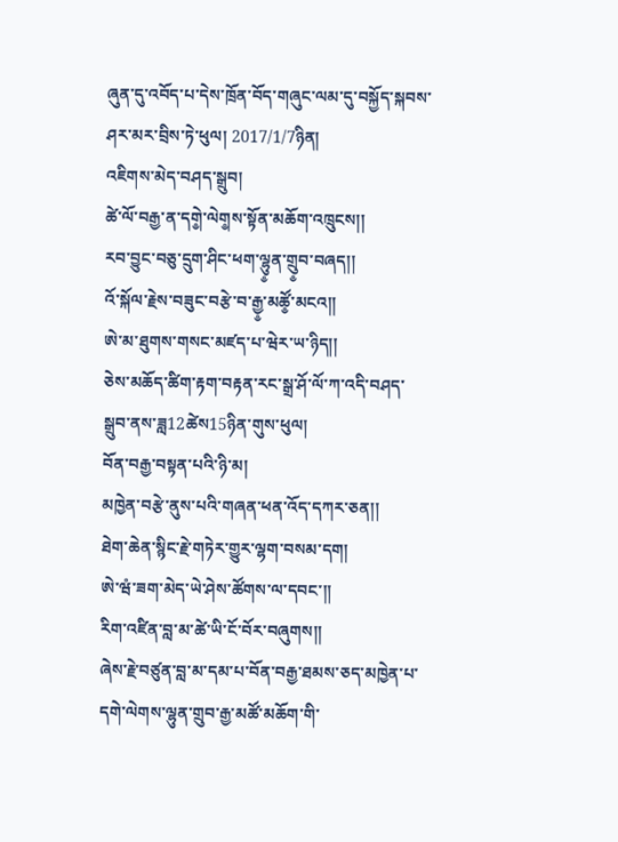ཞུན་དུ་འབོད་པ་དེས་ཁྲོན་བོད་གཞུང་ལམ་དུ་བསྐྱོད་སྐབས་ཤར་མར་བྲིས་ཏེ་ཕུལ། 2017/1/7ཉིན།
འཇིགས་མེད་བཤད་སྒྲུབ།
ཚེ་ལོ་བརྒྱ་ན་དགེ༵་ལེག༵ས་སྟོན་མཆོག་འཁྲུངས།།
རབ་བྱུང་བཅུ་དྲུག་ཤིང་ཕག་ལྷུ༵ན་གྲུ༵བ་བཞད།།
འོ་སྐོལ་རྗེས་བཟུང་བརྩེ་བ་རྒྱ༵་མཚོ༵་མངའ།།
ཨེ་མ་ཐུགས་གསང་མཛད་པ་ཝེར་ཡ་ཉིད།།
ཅེས་མཆོད་ཚིག་རྟག་བརྟན་རང་སྒྲ་ཤོ་ལོ་ཀ་འདི་བཤད་སྒྲུབ་ནས་ཟླ12ཚེས15ཉིན་གུས་ཕུལ།
བོན་བརྒྱ་བསྟན་པའི་ཉི་མ།
མཁྱེན་བརྩེ་ནུས་པའི་གཞན་ཕན་འོད་དཀར་ཅན།།
ཐེག་ཆེན་སྙིང་རྗེ་གཏེར་གྱུར་ལྷག་བསམ་དག།
ཨེ་ཝཾ་ཟག་མེད་ཡེ་ཤེས་ཚོགས་ལ་དབང་།།
རིག་འཛིན་བླ་མ་ཚེ་ཡི་ངོ་བོར་བཞུགས།།
ཞེས་རྗེ་བཙུན་བླ་མ་དམ་པ་བོན་བརྒྱ་ཐམས་ཅད་མཁྱེན་པ་དགེ་ལེགས་ལྷུན་གྲུབ་རྒྱ་མཚོ་མཆོག་གི་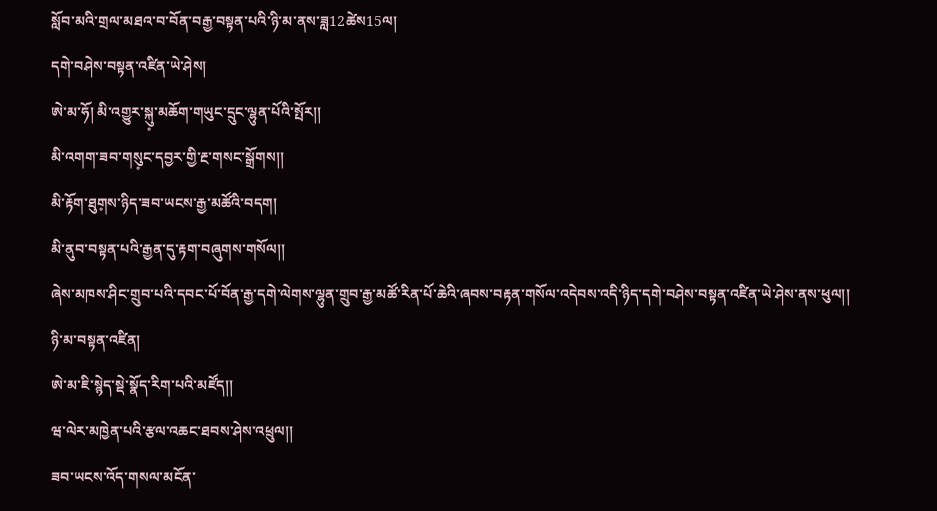སློབ་མའི་གྲལ་མཐའ་བ་བོན་བརྒྱ་བསྟན་པའི་ཉི་མ་ནས་ཟླ12ཚེས15ལ།
དགེ་བཤེས་བསྟན་འཛིན་ཡེ་ཤེས།
ཨེ་མ་ཧོ། མི་འགྱུར་སྐུ༷་མཆོག་གཡུང་དྲུང་ལྷུན་པོའི་སྤོར།།
མི་འགག་ཟབ་གསུ༷ང་དབྱར་གྱི་རྔ་གསང་སྒྲོགས།།
མི་རྟོག་ཐུག༷ས་ཉིད་ཟབ་ཡངས་རྒྱ་མཚོའི་བདག།
མི་ནུབ་བསྟན་པའི་རྒྱན་དུ་རྟག་བཞུགས་གསོལ།།
ཞེས་མཁས་ཤིང་གྲུབ་པའི་དབང་པོ་བོན་རྒྱ་དགེ་ལེགས་ལྷུན་གྲུབ་རྒྱ་མཚོ་རིན་པོ་ཆེའི་ཞབས་བརྟན་གསོལ་འདེབས་འདི་ཉིད་དགེ་བཤེས་བསྟན་འཛིན་ཡེ་ཤེས་ནས་ཕུལ།།
ཉི་མ་བསྟན་འཛིན།
ཨེ་མ་ཇི་སྙེད་སྡེ་སྣོད་རིག་པའི་མཛོད།།
ཝ་ལེར་མཁྱེན་པའི་རྩལ་འཆང་ཐབས་ཤེས་འཕྲུལ།།
ཟབ་ཡངས་འོད་གསལ་མངོན་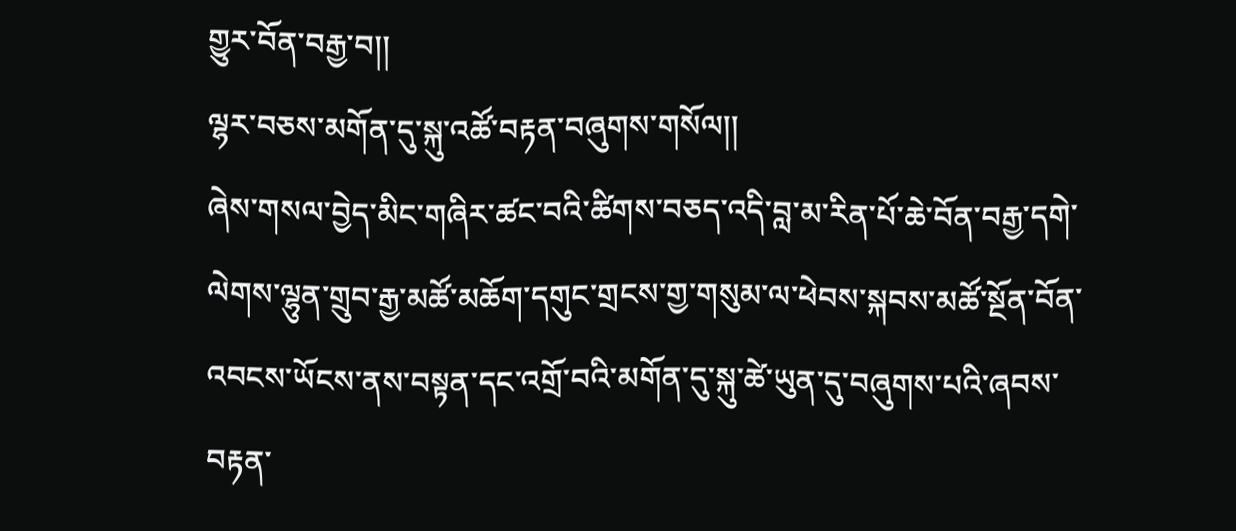གྱུར་བོན་བརྒྱ་བ།།
ལྷར་བཅས་མགོན་དུ་སྐུ་འཚོ་བརྟན་བཞུགས་གསོལ།།
ཞེས་གསལ་བྱེད་མིང་གཞིར་ཚང་བའི་ཚིགས་བཅད་འདི་བླ་མ་རིན་པོ་ཆེ་བོན་བརྒྱ་དགེ་ལེགས་ལྷུན་གྲུབ་རྒྱ་མཚོ་མཆོག་དགུང་གྲངས་གྱ་གསུམ་ལ་ཕེབས་སྐབས་མཚོ་སྔོན་བོན་འབངས་ཡོངས་ནས་བསྟན་དང་འགྲོ་བའི་མགོན་དུ་སྐུ་ཚེ་ཡུན་དུ་བཞུགས་པའི་ཞབས་བརྟན་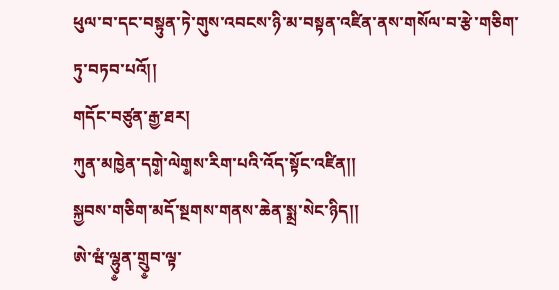ཕུལ་བ་དང་བསྟུན་ཏེ་གུས་འབངས་ཉི་མ་བསྟན་འཛིན་ནས་གསོལ་བ་རྩེ་གཅིག་ཏུ་བཏབ་པའོ།།
གདོང་བཙུན་རྒྱ་ཐར།
ཀུན་མཁྱེན་དགེ༵་ལེག༵ས་རིག་པའི་འོད་སྟོང་འཛིན།།
སྐྱབས་གཅིག་མདོ་སྔགས་གནས་ཆེན་སྨྲ་སེང་ཉིད།།
ཨེ་ཝཾ་ལྷུ༵ན་གྲུ༵བ་ལྟ་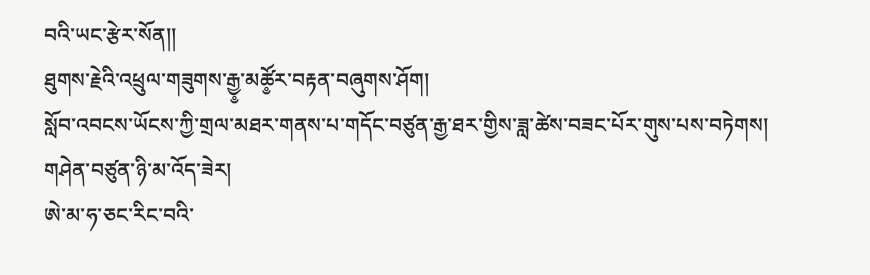བའི་ཡང་རྩེར་སོན།།
ཐུགས་རྗེའི་འཕྲུལ་གཟུགས་རྒྱ༵་མཚོ༵ར་བརྟན་བཞུགས་ཤོག།
སློབ་འབངས་ཡོངས་ཀྱི་གྲལ་མཐར་གནས་པ་གདོང་བཙུན་རྒྱ་ཐར་གྱིས་ཟླ་ཚེས་བཟང་པོར་གུས་པས་བཏེགས།
གཤེན་བཙུན་ཉི་མ་འོད་ཟེར།
ཨེ་མ་ཧ་ཅང་རིང་བའི་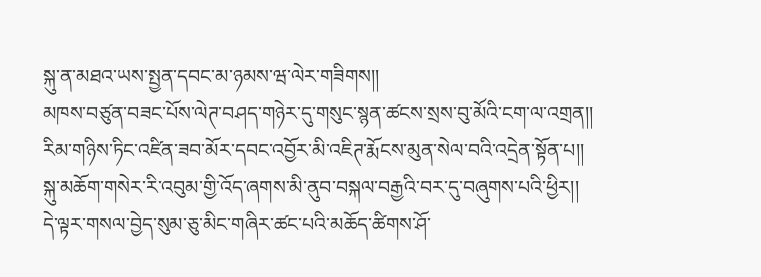སྐུ་ན་མཐའ་ཡས་སྤྱན་དབང་མ་ཉམས་ཝ་ལེར་གཟིགས།།
མཁས་བཙུན་བཟང་པོས་ལེཊ་བཤད་གཉེར་དུ་གསུང་སྙན་ཚངས་སྲས་བུ་མོའི་ངག་ལ་འགྲན།།
རིམ་གཉིས་ཏིང་འཛིན་ཟབ་མོར་དབང་འབྱོར་མི་འཇིཊ་རྨོངས་མུན་སེལ་བའི་འདྲེན་སྟོན་པ།།
སྐུ་མཆོག་གསེར་རི་འབུམ་གྱི་འོད་ཞགས་མི་ནུབ་བསྐལ་བརྒྱའི་བར་དུ་བཞུགས་པའི་ཕྱིར།།
དེ་ལྟར་གསལ་བྱེད་སུམ་ཅུ་མིང་གཞིར་ཚང་པའི་མཆོད་ཚིགས་ཤོ་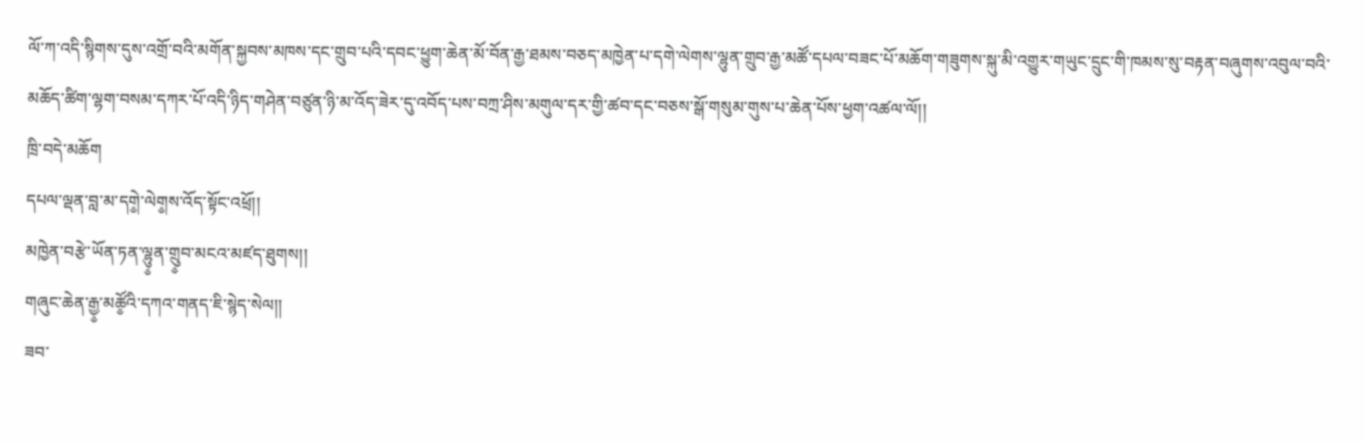ལོ་ཀ་འདི་སྙིགས་དུས་འགྲོ་བའི་མགོན་སྐྱབས་མཁས་དང་གྲུབ་པའི་དབང་ཕྱུག་ཆེན་མོ་བོན་རྒྱ་ཐམས་བཅད་མཁྱེན་པ་དགེ་ལེགས་ལྷུན་གྲུབ་རྒྱ་མཚོ་དཔལ་བཟང་པོ་མཆོག་གཟུགས་སྐུ་མི་འགྱུར་གཡུང་དྲུང་གི་ཁམས་སུ་བརྟན་བཞུགས་འབུལ་བའི་མཆོད་ཚིག་ལྷག་བསམ་དཀར་པོ་འདི་ཉིད་གཤེན་བཙུན་ཉི་མ་འོད་ཟེར་དུ་འབོད་པས་བཀྲ་ཤིས་མགུལ་དར་གྱི་ཚབ་དང་བཅས་སྒོ་གསུམ་གུས་པ་ཆེན་པོས་ཕྱག་འཚལ་ལོ།།
ཁྲི་བདེ་མཆོག
དཔལ་ལྡན་བླ་མ་དགེ༵་ལེག༵ས་འོད་སྟོང་འཕྲོ།།
མཁྱེན་བརྩེ་ཡོན་ཏན་ལྷུ༵ན་གྲུ༵བ་མངའ་མཛད་ཐུགས།།
གཞུང་ཆེན་རྒྱ༵་མཚོ༵འི་དཀའ་གནད་ཇི་སྙེད་སེལ།།
ཟབ་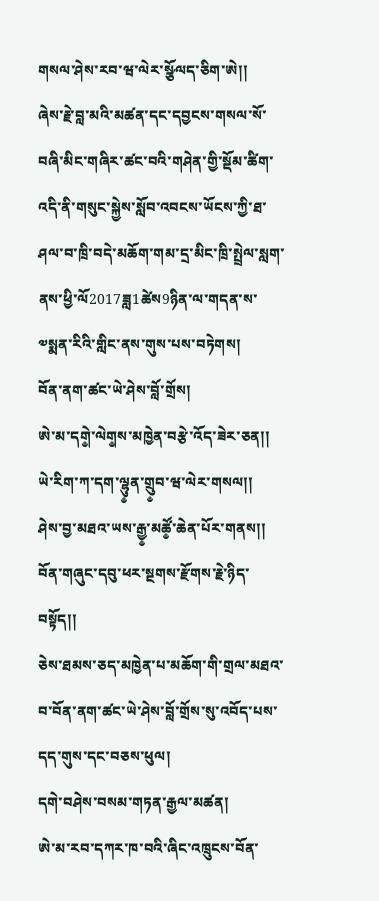གསལ་ཤེས་རབ་ཝ་ལེར་སྩོལད་ཅིག་ཨེ།།
ཞེས་རྗེ་བླ་མའི་མཚན་དང་དབྱངས་གསལ་སོ་བཞི་མིང་གཞིར་ཚང་བའི་གཤེན་གྱི་སྡོམ་ཚིག་འདི་ནི་གསུང་སྐྱེས་སློབ་འབངས་ཡོངས་ཀྱི་ཐ་ཤལ་བ་ཁྲི་བདེ་མཆོག་གམ་དྲ་མིང་ཁྲི་སྤྲེལ་སླག་ནས་ཕྱི་ལོ2017ཟླ1ཚེས9ཉིན་ལ་གདན་ས་༧སྨན་རིའི་གླིང་ནས་གུས་པས་བཏེགས།
བོན་ནག་ཚང་ཡེ་ཤེས་བློ་གྲོས།
ཨེ་མ་དགེ༵་ལེག༵ས་མཁྱེན་བརྩེ་འོད་ཟེར་ཅན།།
ཡེ་རིག་ཀ་དག་ལྷུ༵ན་གྲུ༵བ་ཝ་ལེར་གསལ།།
ཤེས་བྱ་མཐའ་ཡས་རྒྱ༵་མཚོ༵་ཆེན་པོར་གནས།།
བོན་གཞུང་དབུ་ཕར་སྔགས་རྫོགས་རྗེ་ཉིད་བསྟོད།།
ཅེས་ཐམས་ཅད་མཁྱེན་པ་མཆོག་གི་གྲལ་མཐའ་བ་བོན་ནག་ཚང་ཡེ་ཤེས་བློ་གྲོས་སུ་འབོད་པས་དད་གུས་དང་བཅས་ཕུལ།
དགེ་བཤེས་བསམ་གཏན་རྒྱལ་མཚན།
ཨེ་མ་རབ་དཀར་ཁ་བའི་ཞིང་འཁྲུངས་བོན་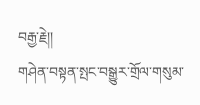བརྒྱ་རྗེ།།
གཤེན་བསྟན་སྤང་བསྒྱུར་གྲོལ་གསུམ་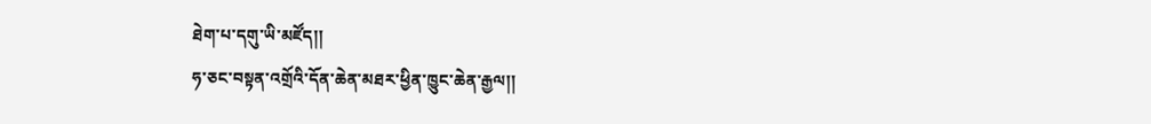ཐེག་པ་དགུ་ཡི་མཛོད།།
ཧ་ཅང་བསྟན་འགྲོའི་དོན་ཆེན་མཐར་ཕྱིན་ཁྱུང་ཆེན་རྒྱལ།།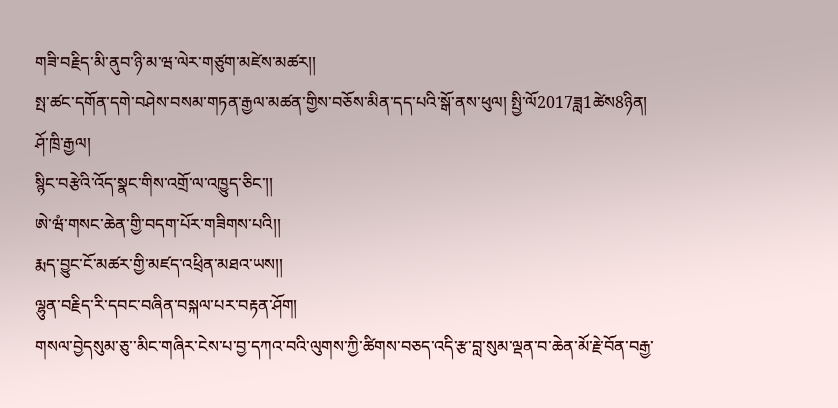གཟི་བརྗིད་མི་ནུབ་ཉི་མ་ཝ་ལེར་གཙུག་མཛེས་མཚར།།
སྤ་ཚང་དགོན་དགེ་བཤེས་བསམ་གཏན་རྒྱལ་མཚན་གྱིས་བཅོས་མིན་དད་པའི་སྒོ་ནས་ཕུལ། སྤྱི་ལོ2017ཟླ1ཚེས8ཉིན།
ཤོ་ཁྲི་རྒྱལ།
སྙིང་བརྩེའི་འོད་སྣང་གིས་འགྲོ་ལ་འཁྱུད་ཅིང་།།
ཨེ་ཝཾ་གསང་ཆེན་གྱི་བདག་པོར་གཟིགས་པའི།།
རྨད་བྱུང་ངོ་མཚར་གྱི་མཛད་འཕྲིན་མཐའ་ཡས།།
ལྷུན་བརྗིད་རི་དབང་བཞིན་བསྐལ་པར་བརྟན་ཤོག།
གསལ་བྱེདསུམ་ཅུ་་མིང་གཞིར་ངེས་པ་བྱ་དཀའ་བའི་ལུགས་ཀྱི་ཚིགས་བཅད་འདི་རྩ་བླ་སུམ་ལྡན་བ་ཆེན་མོ་རྗེ་བོན་བརྒྱ་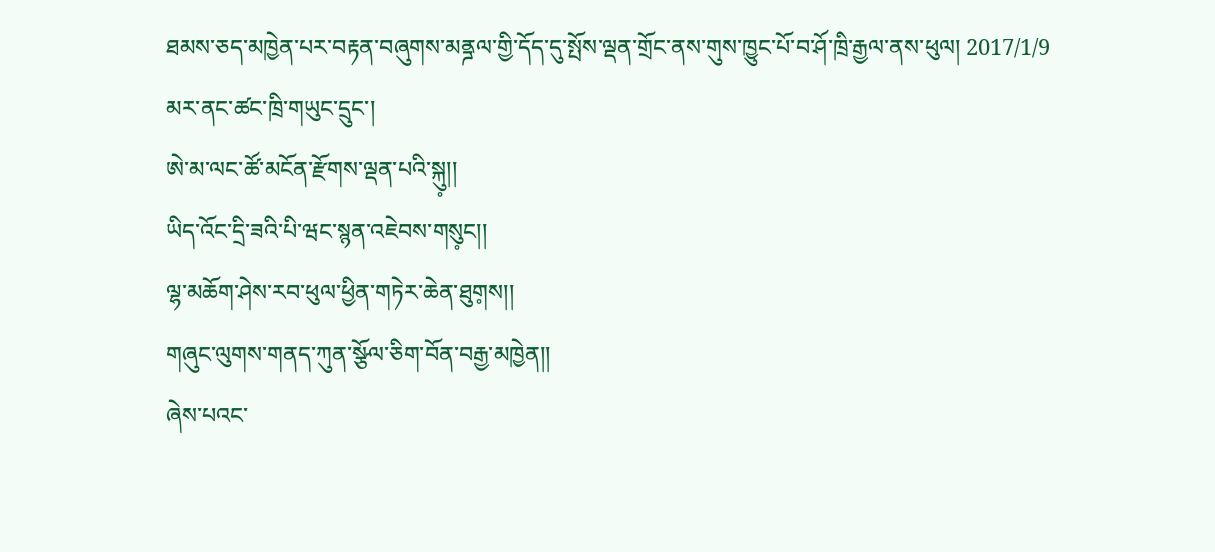ཐམས་ཅད་མཁྱེན་པར་བརྟན་བཞུགས་མནྜལ་གྱི་དོད་དུ་སྤོས་ལྡན་གྲོང་ནས་གུས་ཁྱུང་པོ་བ་ཤོ་ཁྲི་རྒྱལ་ནས་ཕུལ། 2017/1/9
མར་ནང་ཚང་ཁྲི་གཡུང་དྲུང་།
ཨེ་མ་ལང་ཚོ་མངོན་རྫོགས་ལྡན་པའི་སྐུ༷།།
ཡིད་འོང་དྲི་ཟའི་པི་ཝང་སྙན་འཇེབས་གསུ༷ང།།
ལྷ་མཆོག་ཤེས་རབ་ཕུལ་ཕྱིན་གཏེར་ཆེན་ཐུག༷ས།།
གཞུང་ལུགས་གནད་ཀུན་སྩོལ་ཅིག་བོན་བརྒྱ་མཁྱེན།།
ཞེས་པའང་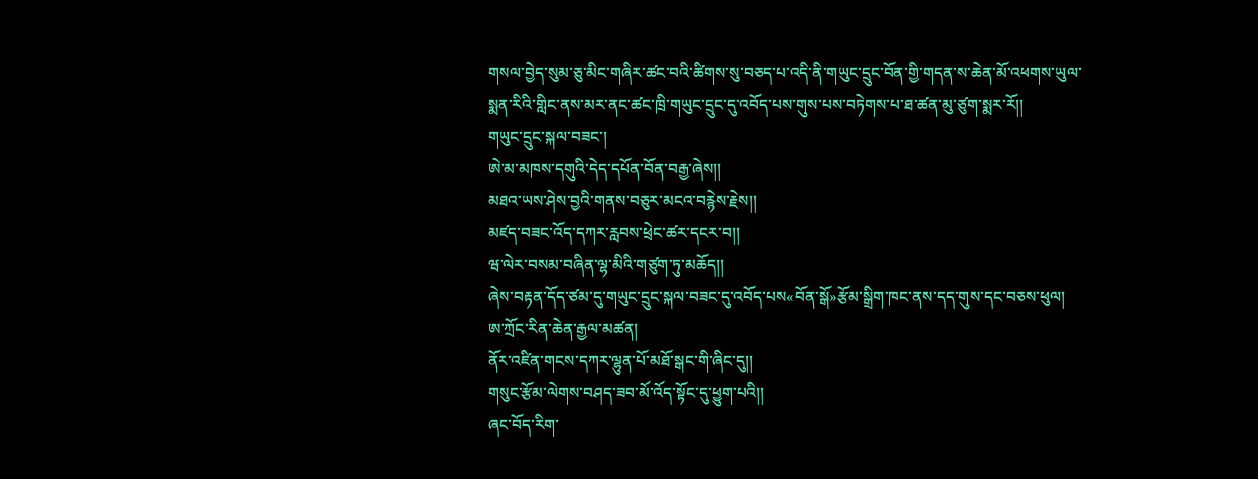གསལ་བྱེད་སུམ་ཅུ་མིང་གཞིར་ཚང་བའི་ཚིགས་སུ་བཅད་པ་འདི་ནི་གཡུང་དྲུང་བོན་གྱི་གདན་ས་ཆེན་མོ་འཕགས་ཡུལ་སྨན་རིའི་གླིང་ནས་མར་ནང་ཚང་ཁྲི་གཡུང་དྲུང་དུ་འབོད་པས་གུས་པས་བཏེགས་པ་ཐ་ཚན་མུ་ཙུག་སྨར་རོ།།
གཡུང་དྲུང་སྐལ་བཟང་།
ཨེ་མ་མཁས་དགུའི་དེད་དཔོན་བོན་བརྒྱ་ཞེས།།
མཐའ་ཡས་ཤེས་བྱའི་གནས་བཅུར་མངའ་བརྙེས་རྗེས།།
མཛད་བཟང་འོད་དཀར་རླབས་ཕྲེང་ཚར་དངར་བ།།
ཝ་ལེར་བསམ་བཞིན་ལྷ་མིའི་གཙུག་ཏུ་མཆོད།།
ཞེས་བརྟན་དོད་ཙམ་དུ་གཡུང་དྲུང་སྐལ་བཟང་དུ་འབོད་པས«བོན་སྒོ»རྩོམ་སྒྲིག་ཁང་ནས་དད་གུས་དང་བཅས་ཕུལ།
ཨ་ཀྲོང་རིན་ཆེན་རྒྱལ་མཚན།
ནོར་འཛིན་གངས་དཀར་ལྷུན་པོ་མཐོ་སྒང་གི་ཞིང་དུ།།
གསུང་རྩོམ་ལེགས་བཤད་ཟབ་མོ་འོད་སྟོང་དུ་ཕྱུག་པའི།།
ཞང་བོད་རིག་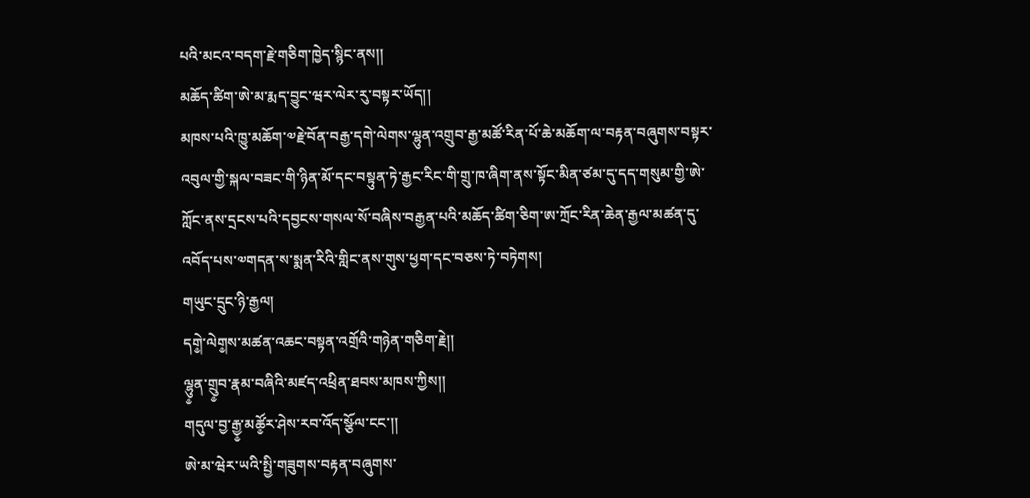པའི་མངའ་བདག་རྗེ་གཅིག་ཁྱེད་སྙིང་ནས།།
མཆོད་ཚིག་ཨེ་མ་རྨད་བྱུང་ཝར་ལེར་རུ་བསྟར་ཡོད།།
མཁས་པའི་ཁྱུ་མཆོག་༧རྗེ་བོན་བརྒྱ་དགེ་ལེགས་ལྷུན་འགྲུབ་རྒྱ་མཚོ་རིན་པོ་ཆེ་མཆོག་ལ་བརྟན་བཞུགས་བསྟར་འབུལ་གྱི་སྐལ་བཟང་གི་ཉིན་མོ་དང་བསྟུན་ཏེ་རྒྱང་རིང་གི་གྲུ་ཁ་ཞིག་ནས་སྟོང་མིན་ཙམ་དུ་དད་གསུམ་གྱི་ཨེ་ཀློང་ནས་དྲངས་པའི་དབྱངས་གསལ་སོ་བཞིས་བརྒྱན་པའི་མཆོད་ཚིག་ཅིག་ཨ་ཀྲོང་རིན་ཆེན་རྒྱལ་མཚན་དུ་འབོད་པས་༧གདན་ས་སྨན་རིའི་གླིང་ནས་གུས་ཕྱག་དང་བཅས་ཏེ་བཏེགས།
གཡུང་དྲུང་ཉི་རྒྱལ།
དགེ༵་ལེག༵ས་མཚན་འཆང་བསྟན་འགྲོའི་གཉེན་གཅིག་རྗེ།།
ལྷུ༵ན་གྲུ༵བ་རྣམ་བཞིའི་མཛད་འཕྲིན་ཐབས་མཁས་ཀྱིས།།
གདུལ་བྱ་རྒྱ༵་མཚོ༵ར་ཤེས་རབ་འོད་སྩོལ་ངང་།།
ཨེ་མ་ཝེར་ཡའི་སྤྱི་གཟུགས་བརྟན་བཞུགས་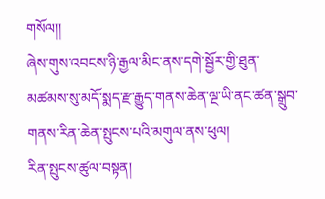གསོལ།།
ཞེས་གུས་འབངས་ཉི་རྒྱལ་མིང་ནས་དགེ་སྦྱོར་གྱི་ཐུན་མཚམས་སུ་མདོ་སྨད་རྫ་རྒྱུད་གནས་ཆེན་ལྔ་ཡི་ནང་ཚན་སྒྲུབ་གནས་རིན་ཆེན་སྤུངས་པའི་མགུལ་ནས་ཕུལ།
རིན་སྤུངས་ཚུལ་བསྟན།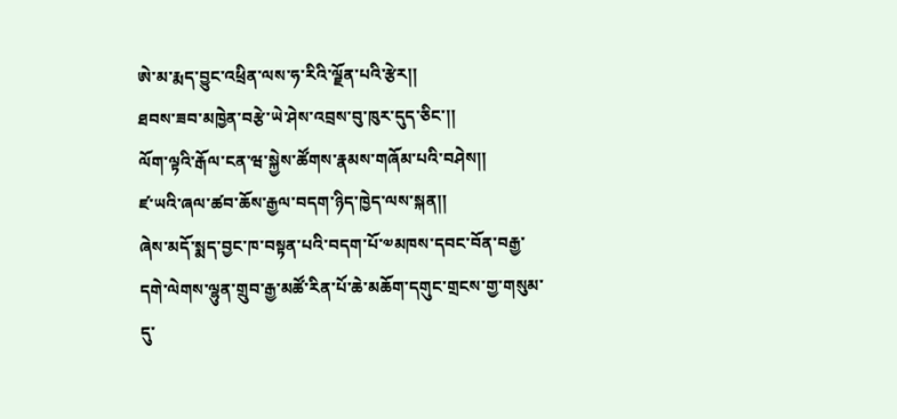ཨེ་མ་རྨད་བྱུང་འཕྲིན་ལས་ཧ་རིའི་ལྗོན་པའི་རྩེར།།
ཐབས་ཟབ་མཁྱེན་བརྩེ་ཡེ་ཤེས་འབྲས་བུ་ཁུར་དུད་ཅིང་།།
ལོག་ལྟའི་རྒོལ་ངན་ཝ་སྐྱེས་ཚོགས་རྣམས་གཞོམ་པའི་བཤེས།།
ཛ་ཡའི་ཞལ་ཚབ་ཆོས་རྒྱལ་བདག་ཉིད་ཁྱེད་ལས་སྐན།།
ཞེས་མདོ་སྨད་བྱང་ཁ་བསྟན་པའི་བདག་པོ་༧མཁས་དབང་བོན་བརྒྱ་དགེ་ལེགས་ལྷུན་གྲུབ་རྒྱ་མཚོ་རིན་པོ་ཆེ་མཆོག་དགུང་གྲངས་གྱ་གསུམ་དུ་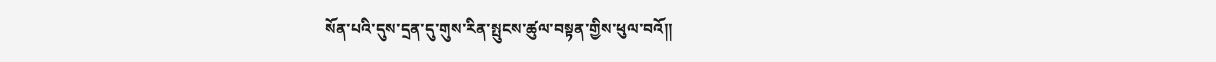སོན་པའི་དུས་དྲན་དུ་གུས་རིན་སྤུངས་ཚུལ་བསྟན་གྱིས་ཕུལ་བའོ།།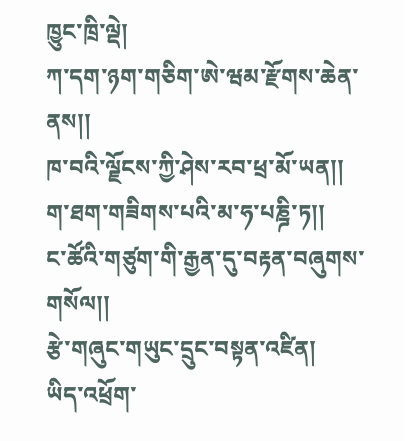ཁྱུང་ཁྲི་ལྡེ།
ཀ་དག་ཉག་གཅིག་ཨེ་ཝམ་རྫོགས་ཆེན་ནས།།
ཁ་བའི་ལྗོངས་ཀྱི་ཤེས་རབ་ཕྲ་མོ་ཡན།།
ག་ཐག་གཟིགས་པའི་མ་ཧ་པཎྜི་ཏ།།
ང་ཚོའི་གཙུག་གི་རྒྱན་དུ་བརྟན་བཞུགས་གསོལ།།
རྩེ་གཞུང་གཡུང་དྲུང་བསྟན་འཛིན།
ཡིད་འཕྲོག་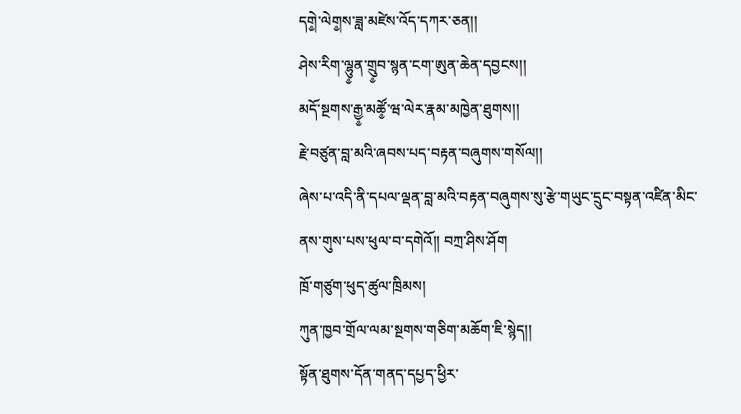དགེ༵་ལེག༵ས་ཟླ་མཛེས་འོད་དཀར་ཅན།།
ཤེས་རིག་ལྷུ༵ན་གྲུ༵བ་སྙན་ངག་ཨུན་ཆེན་དབྱངས།།
མདོ་སྔགས་རྒྱ༵་མཚོ༵་ཝ་ལེར་རྣམ་མཁྱེན་ཐུགས།།
རྗེ་བཙུན་བླ་མའི་ཞབས་པད་བརྟན་བཞུགས་གསོལ།།
ཞེས་པ་འདི་ནི་དཔལ་ལྡན་བླ་མའི་བརྟན་བཞུགས་སུ་རྩེ་གཡུང་དྲུང་བསྟན་འཛིན་མིང་ནས་གུས་པས་ཕུལ་བ་དགེའོ།། བཀྲ་ཤིས་ཤོག
ཁྲོ་གཙུག་ཕུད་ཚུལ་ཁྲིམས།
ཀུན་ཁྱབ་གྲོལ་ལམ་སྔགས་གཅིག་མཆོག་ཇི་སྙེད།།
སྟོན་ཐུགས་དོན་གནད་དཔྱད་ཕྱིར་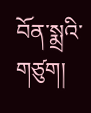བོན་སྨྲའི་གཙུག།